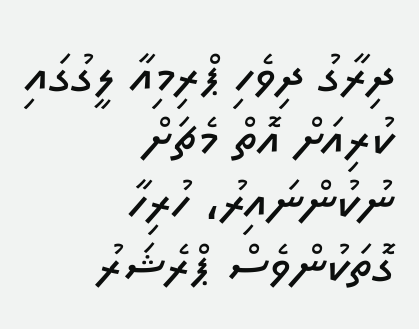ދިރާގު ދިވެހި ޕްރިމިއާ ލީގުގައި ކުރިއަށް އޮތް މެޗަށް ނުކުންނައިރު، ހުރިހާ ގޮތަކުންވެސް ޕްރެޝަރު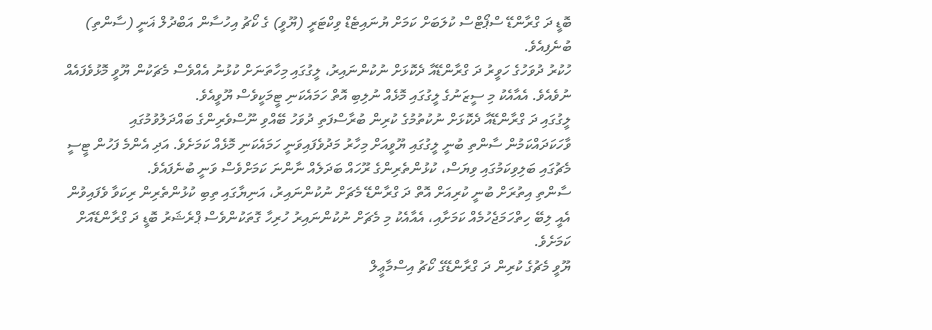ބޮޑީ ދަ ގްރާންޑޭ ސްޕޯޓްސް ކުލަބަށް ކަމަށް ޔުނައިޓެޑް ވިކްޓަރީ (ޔޫވީ) ގެ ކޯޗު އިހުސާން އަބްދުލް ޣަނީ (ސާންތި) ބުނެފިއެވެ.
ހުކުރު ދުވަހުގެ ހަވީރު ދަ ގްރާންޑޭއާ ދެކޮޅަށް ނުކުންނައިރު، ލީގުގައި މިހާތަނަށް ކުޅުނު އެއްވެސް މެޗަކުން ޔޫވީ މޮޅުވެފައެއް ނުވެއެވެ. އެއާއެކު މި ސީޒަނުގެ ލީގުގައި މޮޅެއް ނުލިބި އޮތް ހަމައެކަނި ޓީމަކީވެސް ޔޫވީއެވެ.
ލީގުގައި ދަ ގްރާންޑޭއާ ދެކޮޅަށް ނުކުތުމުގެ ކުރިން ބުރާސްފަތި ދުވަހު ބޭއްވި ނޫސްވެރިންގެ ބައްދަލުވުމުގައި ވާހަކަދައްކަމުން ސާންތި ބުނީ ލީގުގައި ޔޫވީއަށް މިހާރު މަދުވެފައިވަނީ ހަމައެކަނި މޮޅެއް ކަމަށެވެ. އަދި އެންމެ ފަހުން ޓީސީ މެޗުގައި ބަލިވިކަމުގައި ވިޔަސް، ކުޅުންތެރިންގެ ރޫހައް ބަދަލެއް ނާންނަ ކަމަށްވެސް ވަނީ ބުނެފައެވެ.
ސާންތި އިތުރަށް ބުނީ ކުރިއަށް އޮތް ދަ ގްރާންޑޭ މެޗަށް ނުކުންނައިރު، އަނިޔާގައި ތިބި ކުޅުންތެރިން ރިކަވާ ވެފައިވުން އެއީ ލިބޭ ހިތްހަމަޖެހުމެއް ކަމަށާއި، އެއާއެކު މި މެޗަށް ނުކުންނައިރު ހުރިހާ ގޮތަކުންވެސް ޕްރެޝަރު ބޮޑީ ދަ ގްރާންޑޭއަށް ކަމަށެވެ.
ޔޫވީ މެޗުގެ ކުރިން ދަ ގްރާންޑޭގެ ކޯޗު އިސްމާޢީލް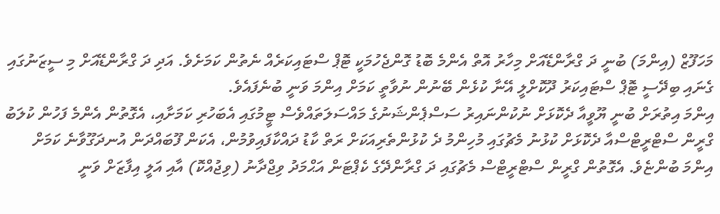މަހަފޫޒް (އިންމަ) ބުނީ ދަ ގްރާންޑޭއަށް މިހާރު އޮތް އެންމެ ބޮޑު ގޮންޖެހުމަކީ ޓޮޕް ސްޓައިކަރެއް ނެތުން ކަމަށެވެ. އަދި ދަ ގްރާންޑޭއަށް މި ސީޒަނުގައި ގެނައި ބިދޭސީ ޓޮޕް ސްޓައިކަރު ދޫކޮށްލީ އޭނާ ކުޅެން ބޭނުން ނުވާތީ ކަމަށް އިންމަ ވަނީ ބުނެފައެވެ.
އިންމަ އިތުރަށް ބުނީ ޔޫވީއާ ދެކޮޅަށް ނުކުންނައިރު ސަސްޕެންޝަނުގެ މައްސަލަތައްވެސް ޓީމުގައި އެބަހުރި ކަމަށާއި، އެގޮތުން އެންމެ ފަހުން ކުލަބު ގްރީން ސްޓްރީޓްސްއާ ދެކޮޅަށް ކުޅުނު މެޗުގައި މުހިންމު ދެ ކުޅުންތެރިއަކަށް ރަތް ކާޑު ދައްކާފައިވުމުން، އެކަން ފޫބައްދަން އުނދަގޫވާނެ ކަމަށް އިންމަ ބުންޏެވެ. އެގޮތުން ގްރީން ސްޓްރީޓްސް މެޗުގައި ދަ ގްރާންދޭގެ ކެޕްޓަން އަޙްމަދު ވިޖްދާނު (ވިޖުއްކޮ) އާއި އަލީ އިފާޒަށް ވަނީ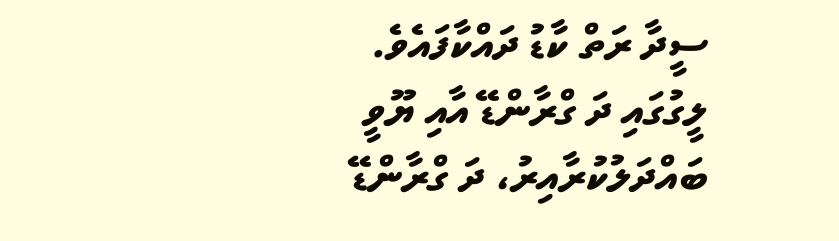ސީދާ ރަތް ކާޑު ދައްކާފައެވެ.
ލީގުގައި ދަ ގްރާންޑޭ އާއި ޔޫވީ ބައްދަލުކުރާއިރު، ދަ ގްރާންޑޭ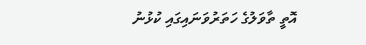އޮތީ ތާވަލުގެ ހަތަރުވަނައިގައި ކުޅުނު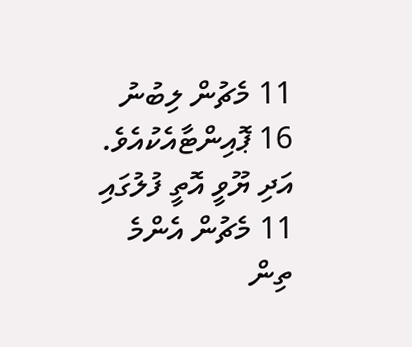11 މެޗުން ލިބުނު 16 ޕޮއިންޓާއެކުއެވެ. އަދި ޔޫވީ އޮތީ ފުލުގައި 11 މެޗުން އެންމެ ތިން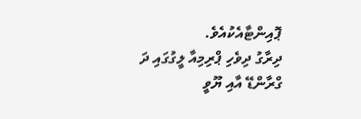ޕޮއިންޓާއެކުއެވެ.
ދިރާގު ދިވެހި ޕްރިމިއާ ލީގުގައި ދަ ގްރާންޑޭ އާއި ޔޫވީ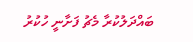ބައްދަލުކުރާ މެޗު ފަށާނީ ހުކުރު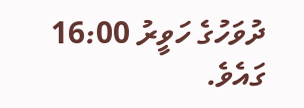ދުވަހުގެ ހަވީރު 16:00 ގައެވެ.